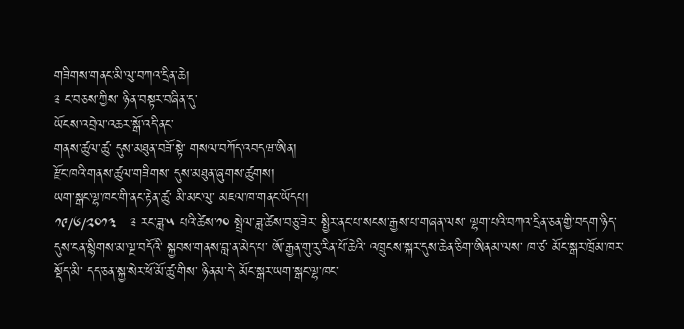གཟིགས་གནང་མི་ལུ་བཀའ་དྲིན་ཆེ།
༉ ང་བཅས་ཀྱིས་ ཉིན་བསྟར་བཞིན་དུ་
ཡོངས་འབྲེལ་འཆར་སྒོ་འདི་ནང་
གནས་ཚུལ་ཚུ་ དུས་མཐུན་བཟོ་སྟེ་ གསལ་བཀོད་འབདཝ་ཨིན།
རྫོང་ཁའི་གནས་ཚུལ་གཟིགས་ དུས་མཐུན་ཞུགས་ཚུགས།
ཡག་སྒང་ལྷ་ཁང་གི་ནང་རྟེན་ཚུ་ མི་མང་ལུ་ མཇལ་ཁ་གནང་ཡོདཔ།
༡༩/༦/༢༠༡༣   ༉ རང་ཟླ་༥ པའི་ཚེས་༡༠ སྤྲེལ་ཟླ་ཚེས་བཅུ་ཟེར་ སྤྱིར་ནང་པ་སངས་རྒྱས་པ་གཞན་ལས་ ལྷག་པའི་བཀའ་དྲིན་ཅན་གྱི་བདག་ཉིད་ དུས་ངན་སྙིགས་མ་ལྔ་བདོའི་ སྐྱབས་གནས་བླ་ན་མེད་པ་ ཨོ་རྒྱན་གུ་རུ་རིན་པོ་ཆེའི་ འཁྲུངས་སྐར་དུས་ཆེན་ཅིག་ཨིནམ་ལས་ ཁ་ཙ་ མོང་སྒར་ཁྲོམ་ཁར་སྡོད་མི་ དད་ཅན་སྐྱ་སེར་ཕོ་མོ་ཚུ་གིས་ ཉིནམ་དེ་ མོང་སྒར་ཡག་སྒང་ལྷ་ཁང་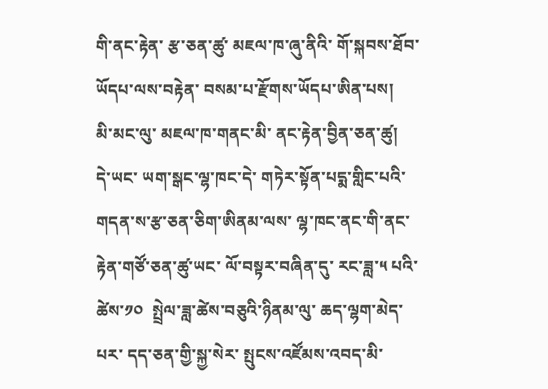གི་ནང་རྟེན་ རྩ་ཅན་ཚུ་ མཇལ་ཁ་ཞུ་ནིའི་ གོ་སྐབས་ཐོབ་ཡོདཔ་ལས་བརྟེན་ བསམ་པ་རྫོགས་ཡོདཔ་ཨིན་པས།
མི་མང་ལུ་ མཇལ་ཁ་གནང་མི་ ནང་རྟེན་བྱིན་ཅན་ཚུ།
དེ་ཡང་ ཡག་སྒང་ལྷ་ཁང་དེ་ གཏེར་སྟོན་པདྨ་གླིང་པའི་གདན་ས་རྩ་ཅན་ཅིག་ཨིནམ་ལས་ ལྷ་ཁང་ནང་གི་ནང་རྟེན་གཙོ་ཅན་ཚུ་ཡང་ ལོ་བསྟར་བཞིན་དུ་ རང་ཟླ་༥ པའི་ཚེས་༡༠  སྤྲེལ་ཟླ་ཚེས་བཅུའི་ཉིནམ་ལུ་ ཆད་ལྷག་མེད་པར་ དད་ཅན་གྱི་སྐྱ་སེར་ སྤུངས་འཛོམས་འབད་མི་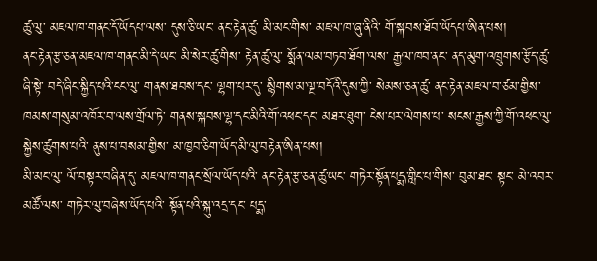ཚུ་ལུ་ མཇལ་ཁ་གནང་དོ་ཡོདཔ་ལས་ དུས་ཅི་ཡང་ ནང་རྟེན་ཚུ་ མི་མང་གིས་ མཇལ་ཁ་ཞུ་ནིའི་ གོ་སྐབས་ཐོབ་ཡོདཔ་ཨིན་པས།
ནང་རྟེན་རྩ་ཅན་མཇལ་ཁ་གནང་མི་དེ་ཡང་ མི་སེར་ཚུ་གིས་ རྟེན་ཚུ་ལུ་ སྨོན་ལམ་བཏབ་ཐོག་ལས་ རྒྱལ་ཁབ་ནང་ ནད་མུག་འཁྲུགས་རྩོད་ཚུ་ཞི་སྟེ་ བདེ་ཞིང་སྐྱིད་པའི་ངང་ལུ་ གནས་ཐབས་དང་ ལྷག་པར་དུ་ སྙིགས་མ་ལྔ་བདོའི་དུས་ཀྱི་ སེམས་ཅན་ཚུ་ ནང་རྟེན་མཇལ་བ་ཙམ་གྱིས་ ཁམས་གསུམ་འཁོར་བ་ལས་གྲོལ་ཏེ་ གནས་སྐབས་ལྷ་དང་མིའི་གོ་འཕང་དང་ མཐར་ཐུག་ ངེས་པར་ལེགས་པ་ སངས་རྒྱས་ཀྱི་གོ་འཕང་ལུ་ སྐྱེས་ཚུགས་པའི་ ནུས་པ་བསམ་གྱིས་ མ་ཁྱབ་ཅིག་ཡོད་མི་ལུ་བརྟེན་ཨིན་པས།
མི་མང་ལུ་ ལོ་བསྟར་བཞིན་དུ་ མཇལ་ཁ་གནང་སྲོལ་ཡོད་པའི་ ནང་རྟེན་རྩ་ཅན་ཚུ་ཡང་ གཏེར་སྟོན་པདྨ་གླིང་པ་གིས་ བུམ་ཐང་ སྟང་ མེ་འབར་མཚོ་ལས་ གཏེར་ལུ་བཞེས་ཡོད་པའི་ སྟོན་པའི་སྐུ་འདྲ་དང་ པདྨ་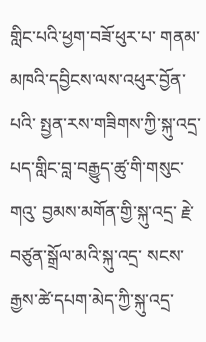གླིང་པའི་ཕྱག་བཟོ་ཕུར་པ་ གནམ་མཁའི་དབྱིངས་ལས་འཕུར་བྱོན་པའི་ སྤྱན་རས་གཟིགས་ཀྱི་སྐུ་འདྲ་ པད་གླིང་བླ་བརྒྱུད་ཚུ་གི་གསུང་གའུ་ བྱམས་མགོན་གྱི་སྐུ་འདྲ་ རྗེ་བཙུན་སྒྲོལ་མའི་སྐུ་འདྲ་ སངས་རྒྱས་ཚེ་དཔག་མེད་ཀྱི་སྐུ་འདྲ་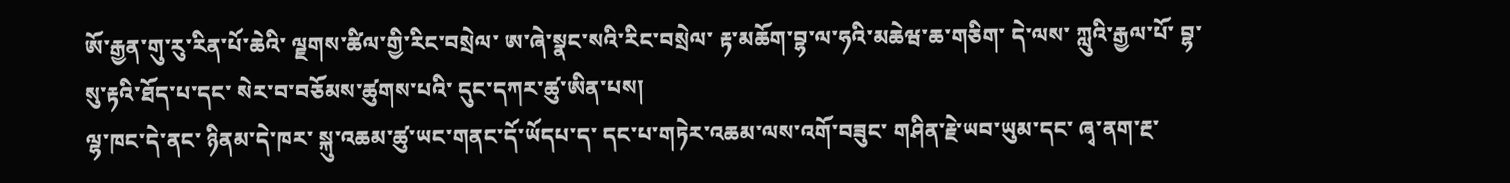ཨོ་རྒྱན་གུ་རུ་རིན་པོ་ཆེའི་ ལྗགས་ཚིལ་གྱི་རིང་བསྲེལ་ ཨ་ཞེ་སྣང་སའི་རིང་བསྲེལ་ རྟ་མཆོག་བྷ་ལ་ཧའི་མཆེཝ་ཆ་གཅིག་ དེ་ལས་ ཀླུའི་རྒྱལ་པོ་ བྷ་སུ་རྟའི་ཐོད་པ་དང་ སེར་བ་བཅོམས་ཚུགས་པའི་ དུང་དཀར་ཚུ་ཨིན་པས།
ལྷ་ཁང་དེ་ནང་ ཉིནམ་དེ་ཁར་ སྐུ་འཆམ་ཚུ་ཡང་གནང་དོ་ཡོདཔ་ད་ དང་པ་གཏེར་འཆམ་ལས་འགོ་བཟུང་ གཤིན་རྗེ་ཡབ་ཡུམ་དང་ ཞྭ་ནག་རྔ་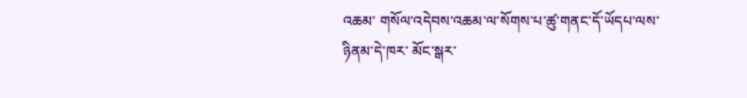འཆམ་ གསོལ་འདེབས་འཆམ་ལ་སོགས་པ་ཚུ་གནང་དོ་ཡོདཔ་ལས་ ཉིནམ་དེ་ཁར་ མོང་སྒར་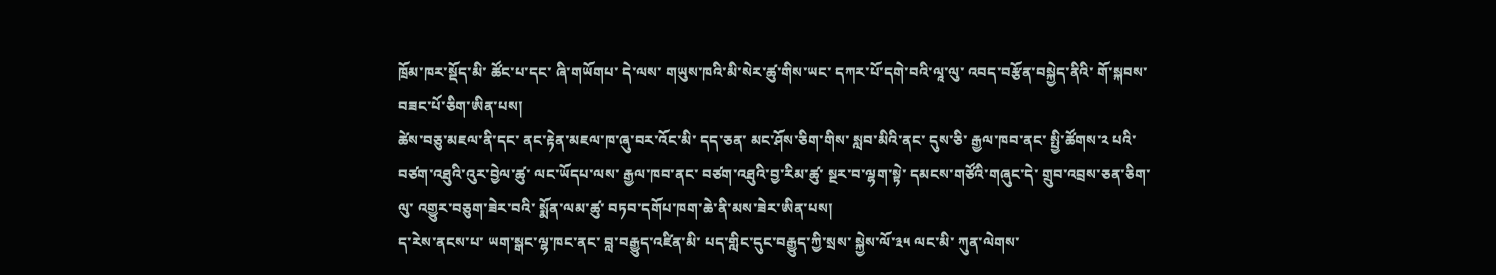ཁྲོམ་ཁར་སྡོད་མི་ ཚོང་པ་དང་ ཞི་གཡོགཔ་ དེ་ལས་ གཡུས་ཁའི་མི་སེར་ཚུ་གིས་ཡང་ དཀར་པོ་དགེ་བའི་ལཱ་ལུ་ འབད་བརྩོན་བསྐྱེད་ནིའི་ གོ་སྐབས་བཟང་པོ་ཅིག་ཨིན་པས།
ཚེས་བཅུ་མཇལ་ནི་དང་ ནང་རྟེན་མཇལ་ཁ་ཞུ་བར་འོང་མི་ དད་ཅན་ མང་ཤོས་ཅིག་གིས་ སླབ་མིའི་ནང་ དུས་ཅི་ རྒྱལ་ཁབ་ནང་ སྤྱི་ཚོགས་༢ པའི་བཙག་འཐུའི་འུར་བྱེལ་ཚུ་ ལང་ཡོདཔ་ལས་ རྒྱལ་ཁབ་ནང་ བཙག་འཐུའི་བྱ་རིམ་ཚུ་ སྔར་བ་ལྷག་སྟེ་ དམངས་གཙོའི་གཞུང་དེ་ གྲུབ་འབྲས་ཅན་ཅིག་ལུ་ འགྱུར་བཅུག་ཟེར་བའི་ སྨོན་ལམ་ཚུ་ བཏབ་དགོཔ་ཁག་ཆེ་ནི་མས་ཟེར་ཨིན་པས།
ད་རེས་ནངས་པ་ ཡག་སྒང་ལྷ་ཁང་ནང་ བླ་བརྒྱུད་འཛིན་མི་ པད་གླིང་དུང་བརྒྱུད་ཀྱི་སྲས་ སྐྱེས་ལོ་༣༥ ལང་མི་ ཀུན་ལེགས་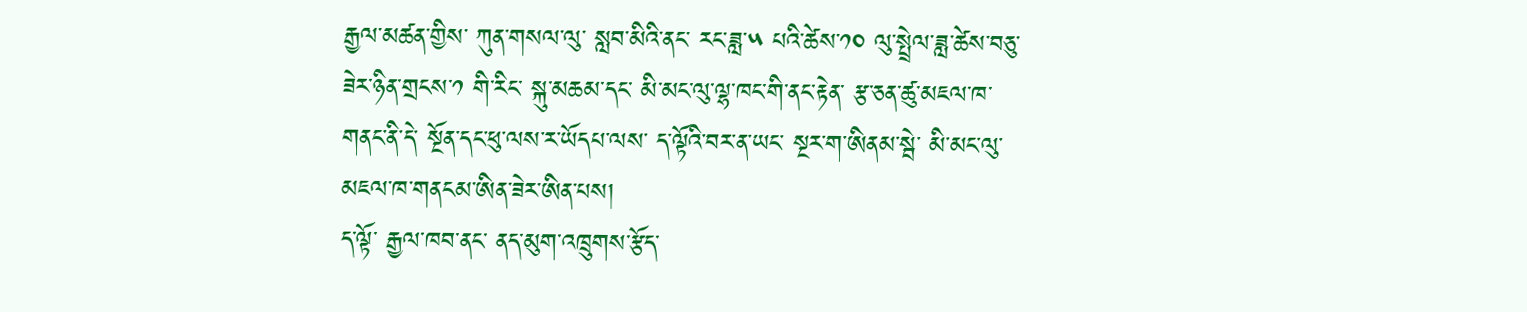རྒྱལ་མཚན་གྱིས་ ཀུན་གསལ་ལུ་ སླབ་མིའི་ནང་ རང་ཟླ་༥ པའི་ཚེས་༡༠ ལུ་སྤྲེལ་ཟླ་ཚེས་བཅུ་ཟེར་ཉིན་གྲངས་༡ གི་རིང་ སྐུ་མཆམ་དང་ མི་མང་ལུ་ལྷ་ཁང་གི་ནང་རྟེན་ རྩ་ཅན་ཚུ་མཇལ་ཁ་གནང་ནི་དེ་ སྔོན་དང་ཕུ་ལས་ར་ཡོདཔ་ལས་ ད་ལྟོའི་བར་ན་ཡང་ སྔར་ག་ཨིནམ་སྦེ་ མི་མང་ལུ་ མཇལ་ཁ་གནངམ་ཨིན་ཟེར་ཨིན་པས།
ད་ལྟོ་ རྒྱལ་ཁབ་ནང་ ནད་མུག་འཁྲུགས་རྩོད་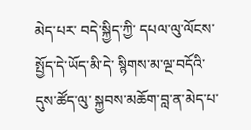མེད་པར་ བདེ་སྐྱིད་ཀྱི་ དཔལ་ལུ་ལོངས་སྤྱོད་དེ་ཡོད་མི་དེ་ སྙིགས་མ་ལྔ་བདོའི་དུས་ཚོད་ལུ་ སྐྱབས་མཆོག་བླ་ན་མེད་པ་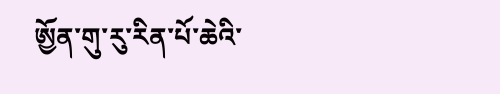ཨྱོན་གུ་རུ་རིན་པོ་ཆེའི་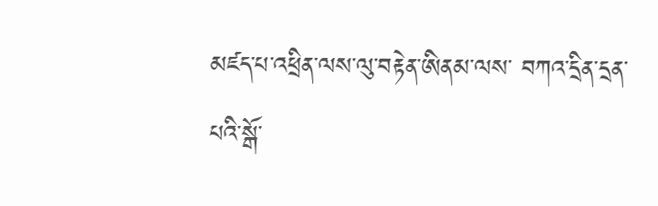མཛད་པ་འཕྲིན་ལས་ལུ་བརྟེན་ཨིནམ་ལས་ བཀའ་དྲིན་དྲན་པའི་སྒོ་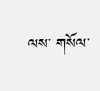ལས་ གསོལ་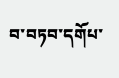བ་བཏབ་དགོཔ་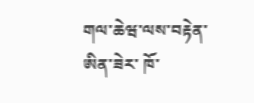གལ་ཆེཝ་ལས་བརྟེན་ཨིན་ཟེར་ ཁོ་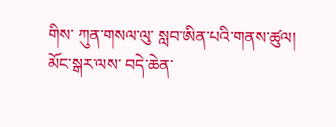གིས་ ཀུན་གསལ་ལུ་ སླབ་ཨིན་པའི་གནས་ཚུལ།
མོང་སྒར་ལས་ བདེ་ཆེན་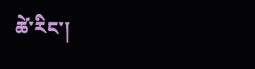ཚེ་རིང་།